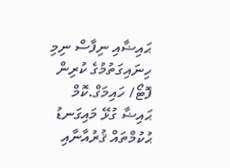ޙައިޟާއި ނިފާސް ނިމި ހިނައިގަތުމުގެ ކުރިން
ފޮޓޯ/ ހައިމަގް.ކޮމް
ޙައިޟާ ގުޅޭ މައިގަނޑު ޙުކުމްތައް ޤުރުއާނާއި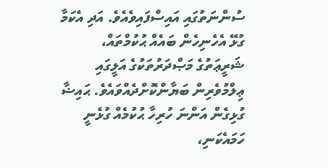ސުންނަތުގައި އައިސްފައިވެއެވެ. އަދި އެކަމާ ގުޅޭ އެހެނިހެން ބައެއް ޙުކުމްތައް، ޝަރީޢަތުގެ މަޞްދަރުތަކުގެ އަލީގައި ޢިލްމުވެރިން ބަޔާންކޮށްދެއްވައެވެ. ޙައިޟާ ގުޅިގެން އަންނަ ހުރިހާ ޙުކުމެއް ގުޅެނީ ހަމައެކަނި،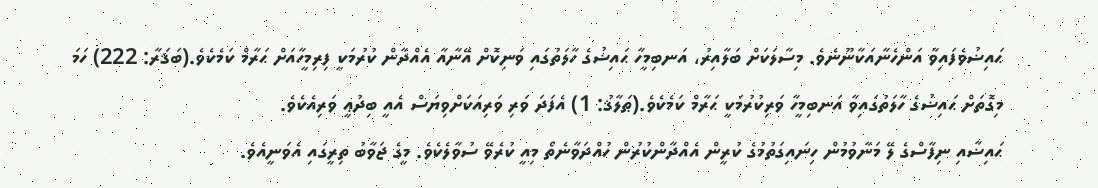ޙައިޟުވެފައިވާ އަންހެނާއަކާނޫނެވެ. މިސާލަކަށް ބަލާއިރު، އަނބިމީހާ ޙައިޟުގެ ހާލަތުގައި ވަނިކޮށް އޭނާއާ އެއްދާން ކުރުމަކީ ފިރިމީހާއަށް ޙަރާމް ކަމެކެވެ.(ބަޤަރާ: 222) ހަމަ މިގޮތަށް ޙައިޟުގެ ހާލަތުގައިވާ އަނބިމީހާ ވަރިކުރުމަކީ ޙަރާމް ކަމެކެވެ.(ޠަލާޤު: 1) އެފަދަ ވަރި ވަރިއަކަށްވިޔަސް އެއީ ބިދުޢީ ވަރިއެކެވެ.
ޙައިޟާއި ނިފާސްގެ ލޭ މަނާވުމުން ހިނައިގަތުމުގެ ކުރީން އެއްދާންކުރުން ހުއްދަވާނެތޯ މިއީ ކުރެވޭ ސުވާލެކެވެ. މީގެ ޖަވާބު ތިރީގައި އެވަނީއެވެ.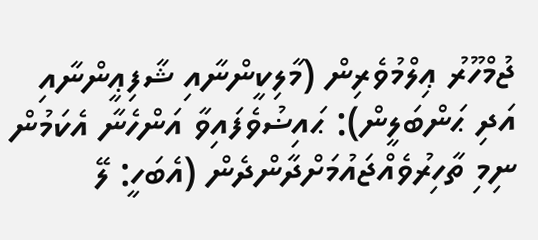ޖުމްހޫރު ޢިލްމުވެރިން (މާލިކީންނާއި ޝާފިޢީންނާއި އަދި ޙަންބަލީން): ޙައިޟުވެފައިވާ އަންހެނާ އެކަމުން ނިމި ތާހިރުވެއްޖައުމަށްދާންދެން (އެބަހީ: ލޭ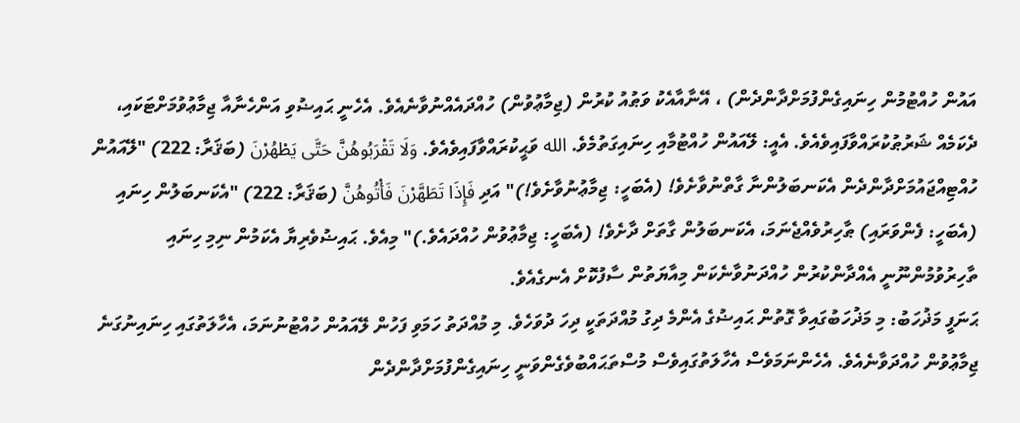އައުން ހުއްޓުމުން ހިނައިގެންފުމަށްދާންދެން) ، އޭނާއާއެކު ވަޠުއު ކުރުން (ޖިމާޢުވުން) ހުއްދައެއްނުވާނެއެވެ. އެހެނީ ޙައިޟުވި އަންހެނާއާ ޖިމާޢުވުމަށްޓަކައި، ދެކަމެއް ޝަރުޠުކުރައްވާފައިވެއެވެ. އެއީ: ލޭއައުން ހުއްޓުމާއި ހިނައިގަތުމެވެ. الله ވަޙީކުރައްވާފައިވެއެވެ. وَلَا تَقْرَبُوهُنَّ حَتَّى يَطْهُرْنَ (ބަޤަރާ: 222) "ލޭއައުން ހުއްޓިއްޖައުމަށްދާންދެން އެކަނބަލުންނާ ގާތްނުވާށެވެ! (އެބަހީ: ޖިމާޢުނުވާށެވެ!)" އަދި فَإِذَا تَطَهَّرْنَ فَأْتُوهُنَّ (ބަޤަރާ: 222) "އެކަނބަލުން ހިނައި (އެބަހީ: ފެންވަރައި) ޠާހިރުވެއްޖެނަމަ، އެކަނބަލުން ގާތަށް ދާށެވެ! (އެބަހީ: ޖިމާޢުވުން ހުއްދައެވެ.)" މިއެވެ. ޙައިޟުވެރިޔާ އެކަމުން ނިމި ހިނައި ތާހިރުވުމުންނޫނީ އެއްދާންކުރުން ހުއްދަނުވާނެކަން މިއާޔަތުން ސާފުކޮށް އެނގެއެވެ.
ޙަނަފީ މަޛުހަބު: މި މަޛުހަބުގައިވާ ގޮތުން ޙައިޟުގެ އެންމެ ދިގު މުއްދަތަކީ ދިހަ ދުވަހެވެ. މި މުއްދަތު ހަމަވި ފަހުން ލޭއައުން ހުއްޓުނުނަމަ، އެހާލަތުގައި ހިނައިނުގަނެ ޖިމާޢުވުން ހުއްދަވާނެއެވެ. އެހެންނަމަވެސް އެހާލަތުގައިވެސް މުސްތަޙައްބުވެގެންވަނީ ހިނައިގެންފުމަށްދާންދެން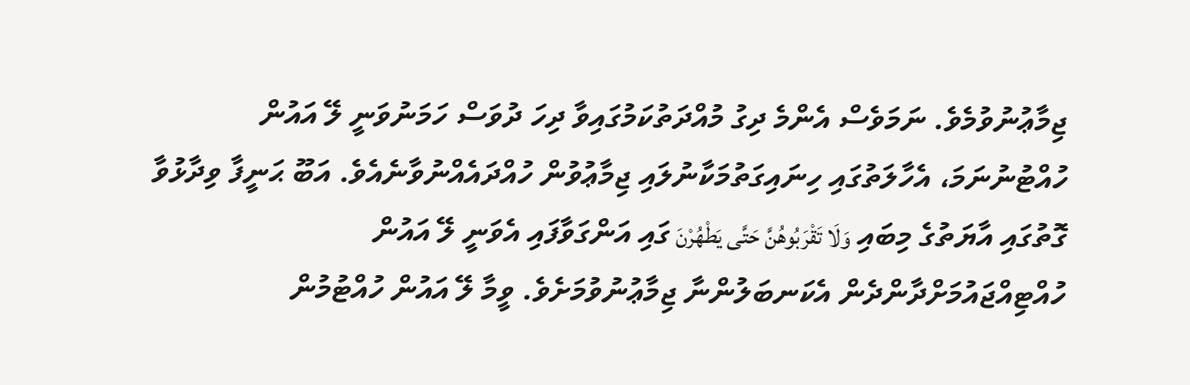ޖިމާޢުނުވުމެވެ. ނަމަވެސް އެންމެ ދިގު މުއްދަތުކަމުގައިވާ ދިހަ ދުވަސް ހަމަނުވަނީ ލޭ އައުން ހުއްޓުނުނަމަ، އެހާލަތުގައި ހިނައިގަތުމަކާނުލައި ޖިމާޢުވުން ހުއްދައެއްނުވާނެއެވެ. އަބޫ ޙަނީފާ ވިދާޅުވާ ގޮތުގައި އާޔަތުގެ މިބައި وَلَا تَقْرَبُوهُنَّ حَتَّى يَطْهُرْنَ ގައި އަންގަވާފައި އެވަނީ ލޭ އައުން ހުއްޓިއްޖައުމަށްދާންދެން އެކަނބަލުންނާ ޖިމާޢުނުވުމަށެވެ. ވީމާ ލޭ އައުން ހުއްޓުމުން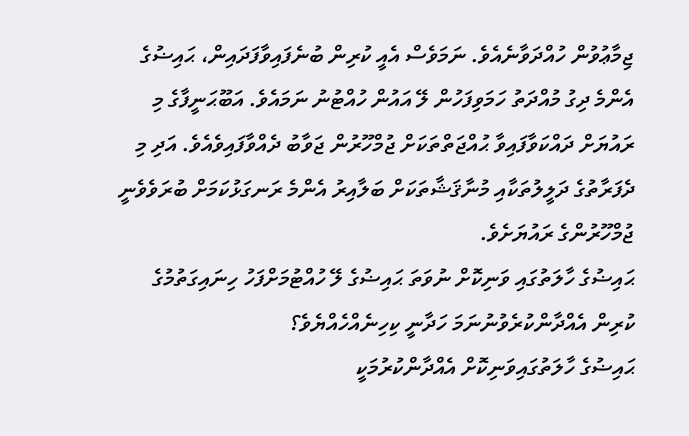ޖިމާޢުވުން ހުއްދަވާނެއެވެ. ނަމަވެސް އެއީ ކުރިން ބުނެފައިވާފަދައިން، ޙައިޟުގެ އެންމެ ދިގު މުއްދަތު ހަމަވިފަހުން ލޭ އައުން ހުއްޓުނު ނަމައެވެ. އަބޫޙަނީފާގެ މި ރައުޔަށް ދައްކަވާފައިވާ ޙުއްޖަތްތަކަށް ޖުމްހޫރުން ޖަވާބު ދެއްވާފައިވެއެވެ. އަދި މި ދެފަރާތުގެ ދަލީލުތަކާއި މުނާޤަޝާތަކަށް ބަލާއިރު އެންމެ ރަނގަޅުކަމަށް ބުރަވެވެނީ ޖުމްހޫރުންގެ ރައުޔަށެވެ.
ޙައިޟުގެ ހާލަތުގައި ވަނިކޮށް ނުވަތަ ޙައިޟުގެ ލޭ ހުއްޓުމަށްފަހު ހިނައިގަތުމުގެ ކުރިން އެއްދާންކުރެވުނުނަމަ ހަދާނީ ކިހިނެއްހެއްޔެވެ؟
ޙައިޟުގެ ހާލަތުގައިވަނިކޮށް އެއްދާންކުރުމަކީ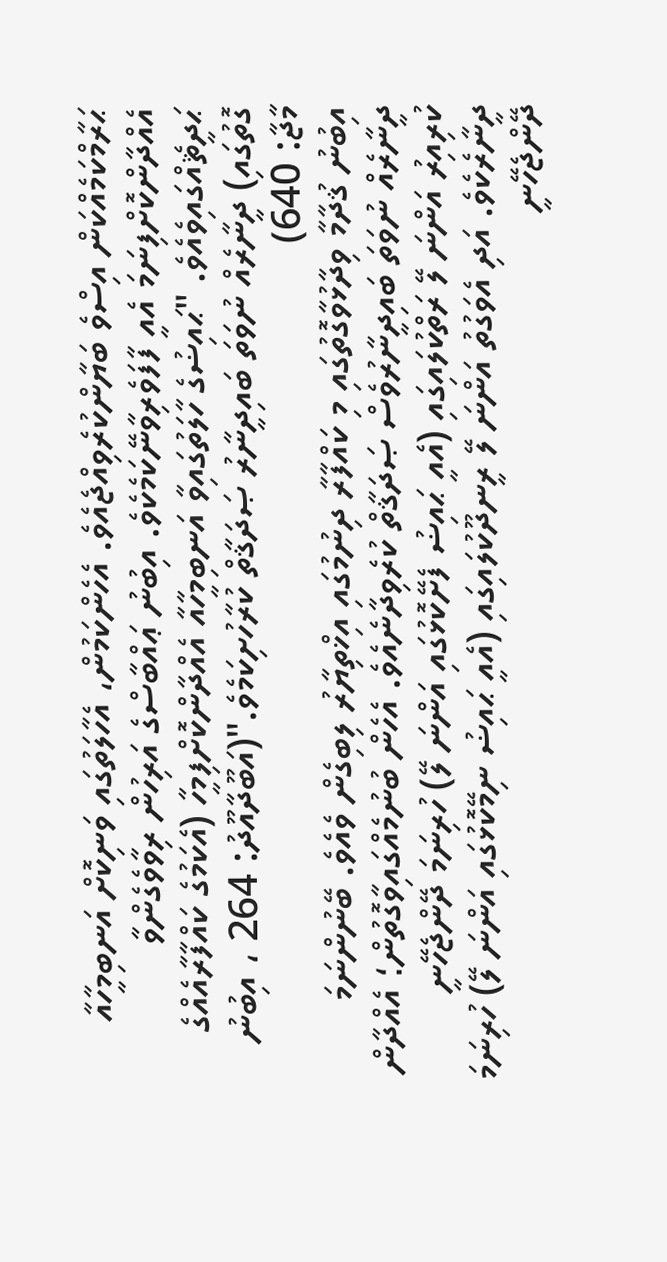ޙަރާމްކަމެއްކަން އިސްވެ ބަޔާންކުރެވިއްޖެއެވެ. އެހެންކަމުން، އެހާލަތުގައި ވަނިކޮށް އަނބިމީހާއާ އެއްދާންކޮށްފިނަމަ އެއީ ފާފަވެރިވާނޭކަމެކެވެ. އިބުނު ޢައްބާސްގެ އަރިހުން ރިވާވެގެންވާ ޙަދީޘެއްގައިވެއެވެ. "ޙައިޟުގެ ހާލަތުގައިވާ އަނބިމީހާއާ އެއްދާންކޮށްފިމީހާ (އެކަމުގެ ކައްފާރާއެއްގެ ގޮތުގައި) ދީނާރެއް ނުވަތަ ބައިދީނާރު ޞަދަޤާތް ކުރާހުށިކަމެވެ."(އަބޫދާއޫދު: 264 ، އިބުނު މާޖާ: 640)
އިބުނު ޤުދާމާ ވިދާޅުވާގޮތުގައި މި ކައްފާރާ ދިނުމުގައި އިޚްތިޔާރު ލިބިގެން ވެއެވެ. ބޭނުންނަމަ ދީނާރެއް ނުވަތަ ބައިދީނާރުވެސް ޞަދަޤާތް ކުރެވިދާނެއެވެ. އެހެން ބުނުމެއްގައިވާގޮތުން؛ އެއްދާން ކުރިއިރު އަންނަ ލޭ ރަތްކުލައިގައި (އެއީ ޙައިޟު ފެށޭކޮޅުގައި އަންނަ ލޭ) ހުރިނަމަ ދޭންޖެހޭނީ ދީނާރެކެވެ. އަދި އެވަގުތު އަންނަ ލޭ ރީނދޫކުލައިގައި (އެއީ ޙައިޟު ނިމޭކޮޅުގައި އަންނަ ލޭ) ހުރިނަމަ ދޭންޖެހޭނީ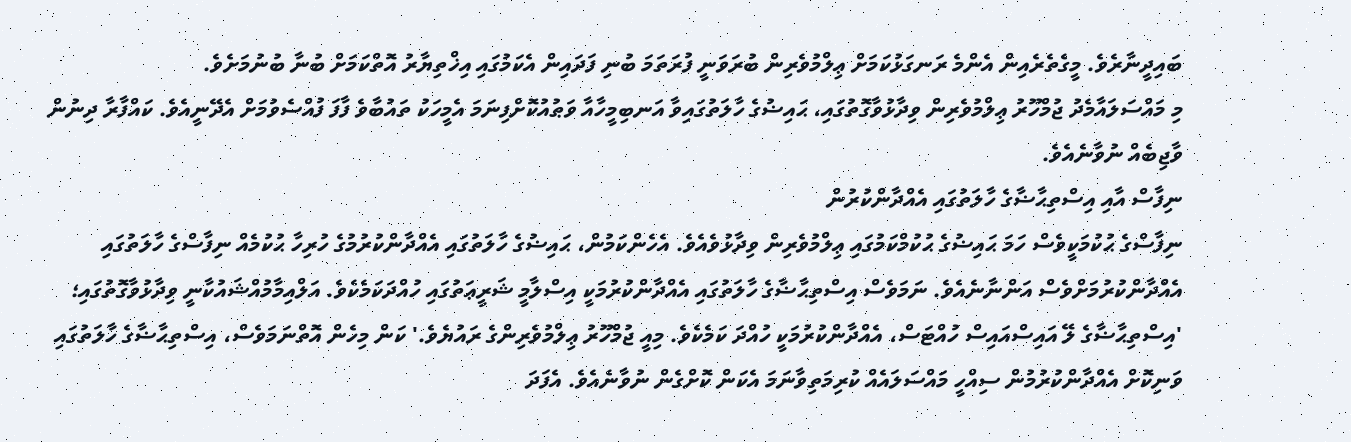ބައިދީނާރެވެ. މީގެތެރެއިން އެންމެ ރަނގަޅުކަމަށް ޢިލްމުވެރިން ބުރަވަނީ ފުރަތަމަ ބުނި ފަދައިން އެކަމުގައި އިޚްތިޔާރު އޮތްކަމަށް ބުނާ ބުނުމަށެވެ.
މި މައްސަލައާމެދު ޖުމްހޫރު ޢިލްމުވެރިން ވިދާޅުވާގޮތުގައި، ޙައިޟުގެ ހާލަތުގައިވާ އަނބިމީހާއާ ވަޠުއުކޮށްފިނަމަ އެމީހަކު ތައުބާވެ ފާފަ ފުއްސެވުމަށް އެދޭނީއެވެ. ކައްފާރާ ދިނުން ވާޖިބެއް ނުވާނެއެވެ.
ނިފާސް އާއި އިސްތިޙާޟާގެ ހާލަތުގައި އެއްދާންކުރުން
ނިފާސްގެ ޙުކުމަކީވެސް ހަމަ ޙައިޟުގެ ޙުކުމްކަމުގައި ޢިލްމުވެރިން ވިދާޅުވެއެވެ. އެހެންކަމުން، ޙައިޟުގެ ހާލަތުގައި އެއްދާންކުރުމުގެ ހުރިހާ ޙުކުމެއް ނިފާސްގެ ހާލަތުގައި އެއްދާންކުރުމަށްވެސް އަންނާނެއެވެ. ނަމަވެސް އިސްތިޙާޟާގެ ހާލަތުގައި އެއްދާންކުރުމަކީ އިސްލާމީ ޝަރީޢަތުގައި ހުއްދަކަމެކެވެ. އަލްއިމާމުއްޝައުކާނީ ވިދާޅުވާގޮތުގައި؛ 'އިސްތިޙާޟާގެ ލޭ އައިސްއައިސް ހުއްޓަސް، އެއްދާންކުރުމަކީ ހުއްދަ ކަމެކެވެ. މިއީ ޖުމްހޫރު ޢިލްމުވެރިންގެ ރައުޔެވެ.' ކަން މިހެން އޮތްނަމަވެސް، އިސްތިޙާޟާގެ ހާލަތުގައި ވަނިކޮށް އެއްދާންކުރުމުން ސިއްހީ މައްސަލައެއް ކުރިމަތިވާނަމަ އެކަން ކޮށްގެން ނުވާނެއެވެ. އެފަދަ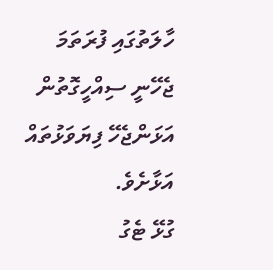ހާލަތުގައި ފުރަތަމަ ޖެހޭނީ ސިއްހީގޮތުން އަޅަންޖެހޭ ފިޔަވަޅުތައް އަޅާށެވެ.
ގުޅޭ ޓެގު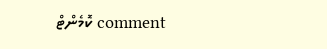comment ކޮމެންޓް